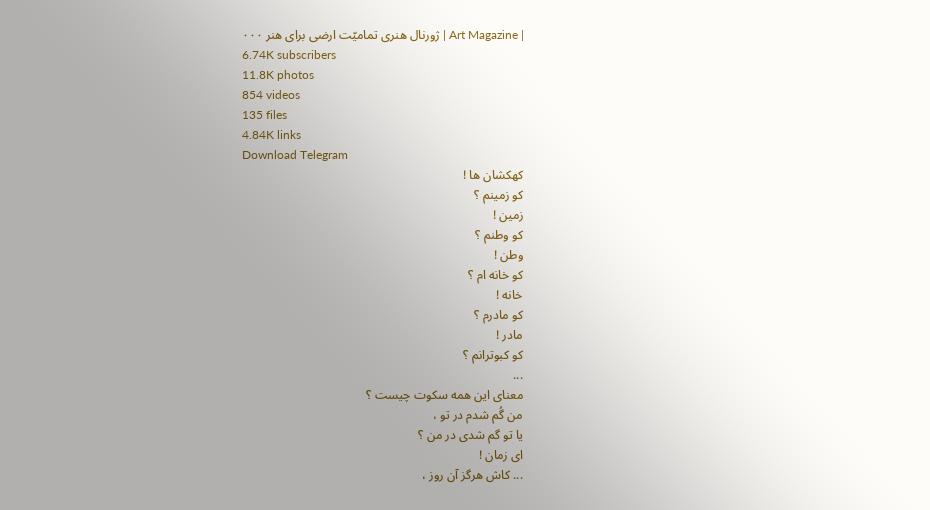| Art Magazine | ژورنال هنری تمامیّت ارضی برای هنر ۰۰۰
6.74K subscribers
11.8K photos
854 videos
135 files
4.84K links
Download Telegram
کهکشان ها !
کو زمینم ؟
زمین !
کو وطنم ؟
وطن !
کو خانه ام ؟
خانه !
کو مادرم ؟
مادر !
کو کبوترانم ؟
...
معنای این همه سکوت چیست ؟
من گُم شدم در تو ،
یا تو گم شدی در من ؟
ای زمان !
... کاش هرگز آن روز ،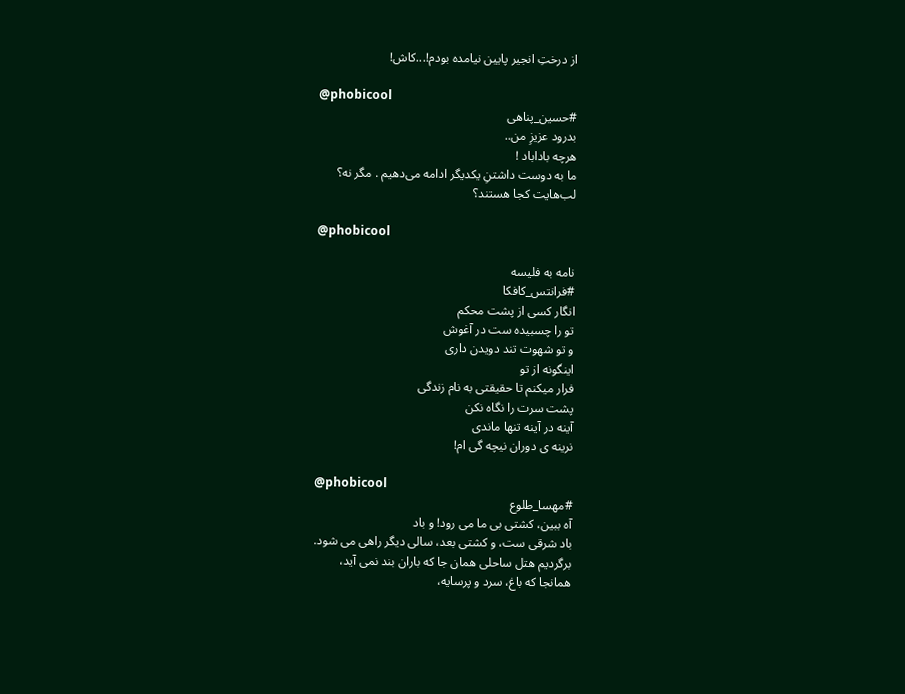از درختِ انجیر پایین نیامده بودم!...کاش!

@phobicool
#حسین_پناهی
بدرود عزیزِ من..
هرچه باداباد !
ما به دوست داشتنِ یکدیگر ادامه می‌دهیم . مگر نه؟
لب‌هایت کجا هستند؟

@phobicool

نامه به فلیسه
#فرانتس_کافکا
انگار کسی از پشت محکم
تو را چسبیده ست در آغوش
و تو شهوت تند دویدن داری
اینگونه از تو
فرار میکنم تا حقیقتی به نام زندگی
پشت سرت را نگاه نکن
آینه در آینه تنها ماندی
نرینه ی دوران نیچه گی ام!

@phobicool
#مهسا_طلوع
آه ببین، کشتی بی ما می رود! و باد
باد شرقی ست، و کشتی بعد، سالی دیگر راهی می شود.
برگردیم هتل ساحلی همان جا که باران بند نمی آید،
همانجا که باغ، سرد و پرسایه،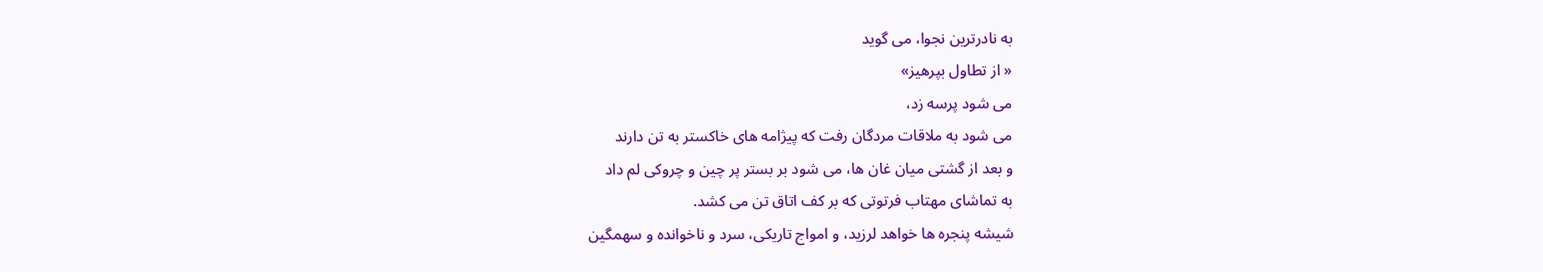به نادرترین نجوا، می گوید
« از تطاول بپرهیز»
می شود پرسه زد،
می شود به ملاقات مردگان رفت که پیژامه های خاکستر به تن دارند
و بعد از گشتی میان غان ها، می شود بر بستر پر چین و چروکی لم داد
به تماشای مهتاب فرتوتی که بر کف اتاق تن می کشد.
شیشه پنجره ها خواهد لرزید، و امواج تاریکی، سرد و ناخوانده و سهمگین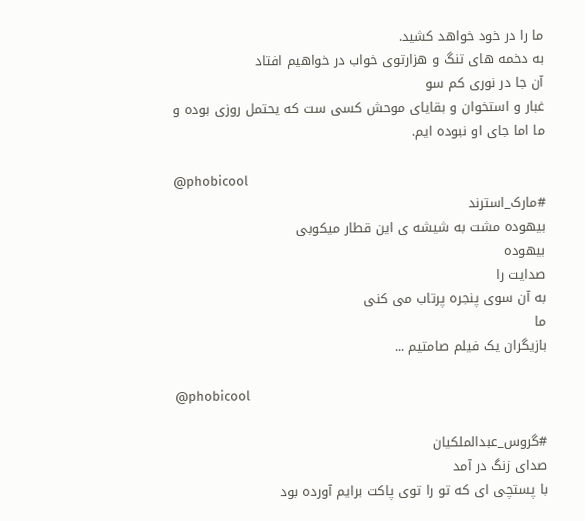ما را در خود خواهد کشید.
به دخمه های تنگ و هزارتوی خواب در خواهیم افتاد
آن جا در نوری کم سو
غبار و استخوان و بقایای موحش کسی ست که یحتمل روزی بوده و
ما اما جای او نبوده ایم.

@phobicool
#مارک_استرند
بیهوده مشت به شیشه ی این قطار میکوبی
بیهوده
صدایت را
به آن سوی پنجره پرتاب می کنی
ما
بازیگران یک فیلم صامتیم ...

@phobicool

#گروس_عبدالملکیان
صدای زنگ در آمد
با پستچی ای که تو را توى پاکت برایم آورده بود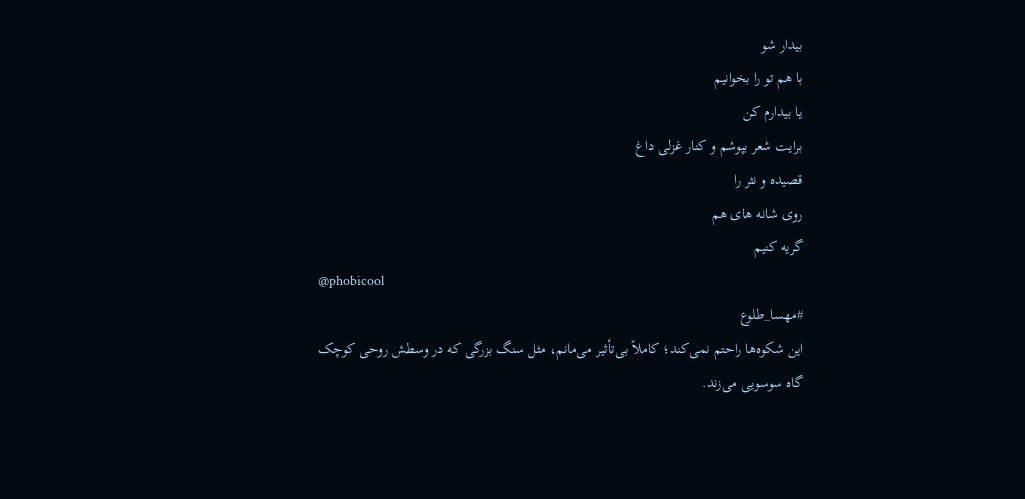بیدار شو
با هم تو را بخوانیم
یا بیدارم کن
برایت شعر بپوشم و کنار غزلی داغ
قصیده و نثر را
روی شانه های هم
گریه کنیم
@phobicool
#مهسا_طلوع
این شکوه‌ها راحتم نمی‌کند؛ کاملاً بی‌تأثیر می‌مانم، مثل سنگ بزرگی که در وسطش روحی کوچک گاه سوسویی می‌زند.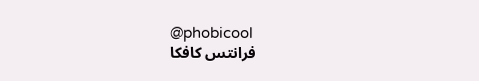@phobicool
فرانتس کافکا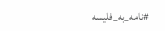#نامه_به_فلیسه